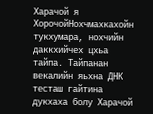Харачой я ХорочойНохчмахкахойн тукхумара, нохчийн даккхийчех цхьа тайпа. Тайпанан векалийн яьхна ДНК тесташ гайтина дукхаха болу Харачой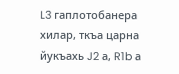L3 гаплотобанера хилар, ткъа царна йукъахь J2 а, R1b а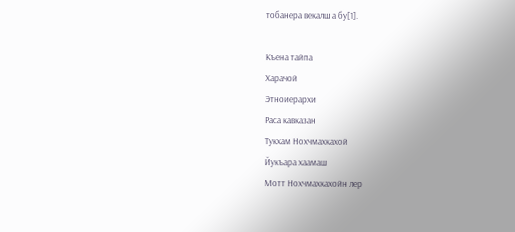тобанера векалш а бу[1].

Къена тайпа
Харачой
Этноиерархи
Раса кавказан
Тукхам Нохчмахкахой
Йукъара хаамаш
Мотт Нохчмахкахойн лер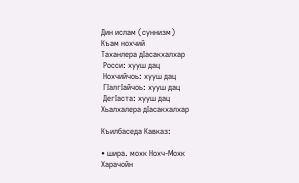Дин ислам (суннизм)
Къам нохчий
Таханлера дӀасакхалхар
 Росси: хууш дац
 Нохчийчоь: хууш дац
 ГӀалгӀайчоь: хууш дац
 ДегӀаста: хууш дац
Хьалхалера дӀасакхалхар

Къилбаседа Кавказ:

• шира. мохк Нохч-Мохк
Харачойн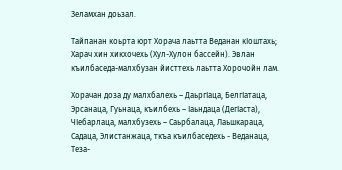Зеламхан доьзал.

Тайпанан коьрта юрт Хорача лаьтта Веданан кӀоштахь; Харач хин хикхочехь (Хул-Хулон бассейн). Эвлан къилбаседа-малхбузан йисттехь лаьтта Хорочойн лам.

Хорачан доза ду малхбалехь – ДаьргӀаца, БелгӀатаца, Эрсанаца, Гуьнаца, къилбехь – Ӏаьндаца (ДегӀаста), ЧӀебарлаца, малхбузехь – Саьрбалаца, Лаьшкараца, Садаца, Элистанжаца, ткъа къилбаседехь - Веданаца, Теза-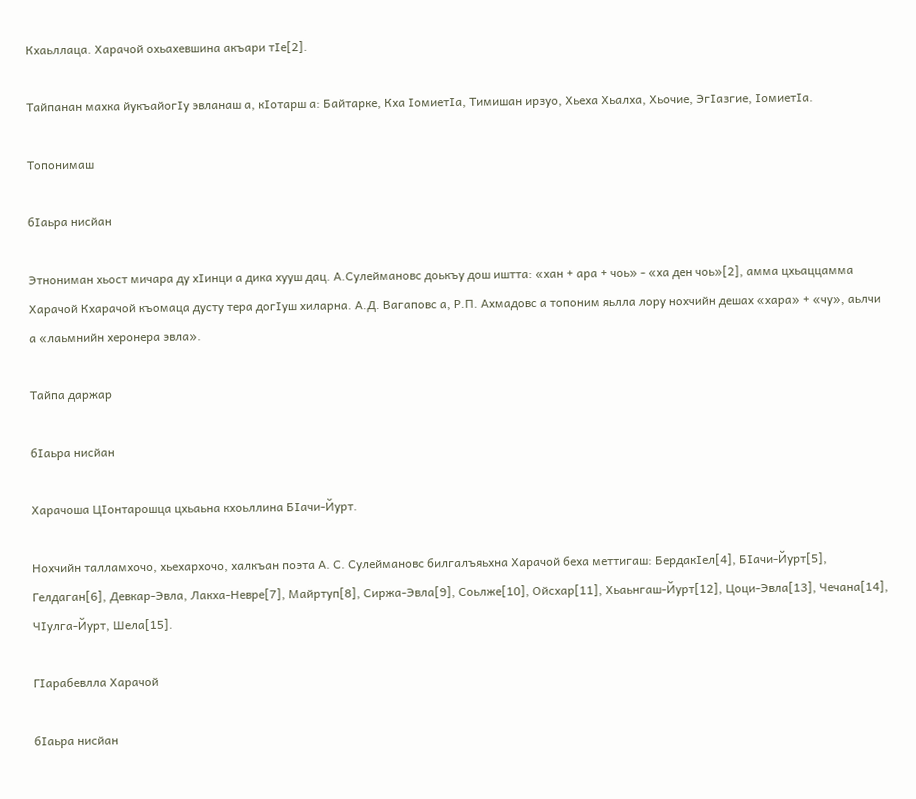Кхаьллаца. Харачой охьахевшина акъари тӀе[2].

Тайпанан махка йукъайогӀу эвланаш а, кӀотарш а: Байтарке, Кха ӀомиетӀа, Тимишан ирзуо, Хьеха Хьалха, Хьочие, ЭгӀазгие, ӀомиетӀа.

Топонимаш

бӀаьра нисйан

Этнониман хьост мичара ду хӀинци а дика хууш дац. А.Сулеймановс доькъу дош иштта: «хан + ара + чоь» - «ха ден чоь»[2], амма цхьаццамма Харачой Кхарачой къомаца дусту тера догӀуш хиларна. А.Д. Вагаповс а, Р.П. Ахмадовс а топоним яьлла лору нохчийн дешах «хара» + «чу», аьлчи а «лаьмнийн херонера эвла».

Тайпа даржар

бӀаьра нисйан

Харачоша ЦӀонтарошца цхьаьна кхоьллина БӀачи-Йурт.

Нохчийн талламхочо, хьехархочо, халкъан поэта А. С. Сулеймановс билгалъяьхна Харачой беха меттигаш: БердакӀел[4], БӀачи-Йурт[5], Гелдаган[6], Девкар-Эвла, Лакха-Невре[7], Майртуп[8], Сиржа-Эвла[9], Соьлже[10], Ойсхар[11], Хьаьнгаш-Йурт[12], Цоци-Эвла[13], Чечана[14], ЧӀулга-Йурт, Шела[15].

ГӀарабевлла Харачой

бӀаьра нисйан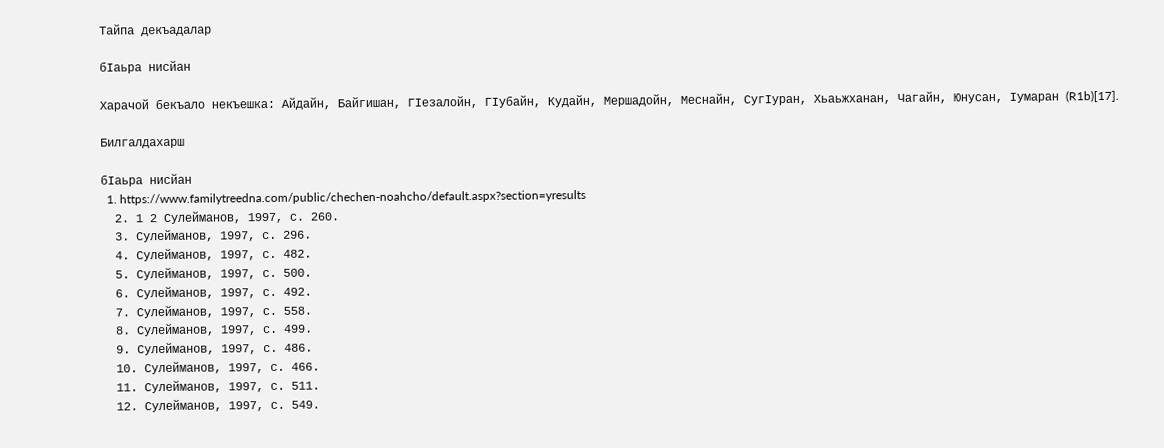Тайпа декъадалар

бӀаьра нисйан

Харачой бекъало некъешка: Айдайн, Байгишан, ГӀезалойн, ГӀубайн, Кудайн, Мершадойн, Меснайн, СугӀуран, Хьаьжханан, Чагайн, Юнусан, Ӏумаран (R1b)[17].

Билгалдахарш

бӀаьра нисйан
  1. https://www.familytreedna.com/public/chechen-noahcho/default.aspx?section=yresults
  2. 1 2 Сулейманов, 1997, с. 260.
  3. Сулейманов, 1997, с. 296.
  4. Сулейманов, 1997, с. 482.
  5. Сулейманов, 1997, с. 500.
  6. Сулейманов, 1997, с. 492.
  7. Сулейманов, 1997, с. 558.
  8. Сулейманов, 1997, с. 499.
  9. Сулейманов, 1997, с. 486.
  10. Сулейманов, 1997, с. 466.
  11. Сулейманов, 1997, с. 511.
  12. Сулейманов, 1997, с. 549.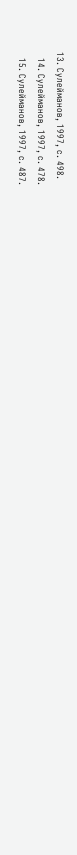13. Сулейманов, 1997, с. 498.
  14. Сулейманов, 1997, с. 478.
  15. Сулейманов, 1997, с. 487.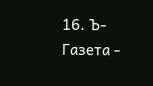16. Ъ-Газета -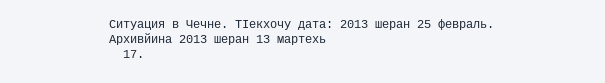Ситуация в Чечне. ТӀекхочу дата: 2013 шеран 25 февраль. Архивйина 2013 шеран 13 мартехь
  17.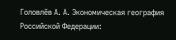Головлёв А. А. Экономическая география Российской Федерации: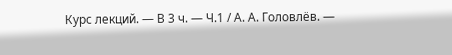Курс лекций. — В 3 ч. — Ч.1 / А. А. Головлёв. —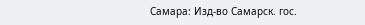Самара: Изд-во Самарск. гос.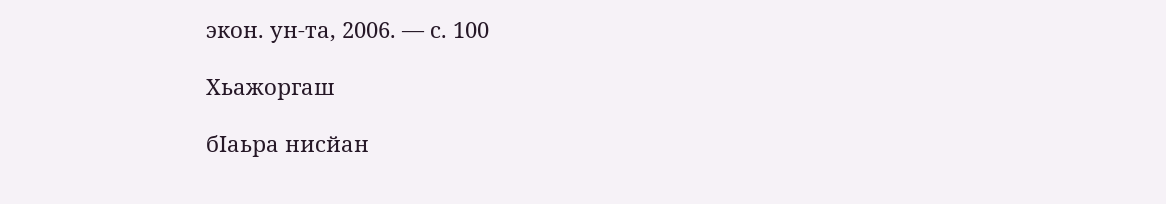экон. ун-та, 2006. — с. 100

Хьажоргаш

бӀаьра нисйан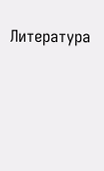Литература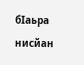бӀаьра нисйан